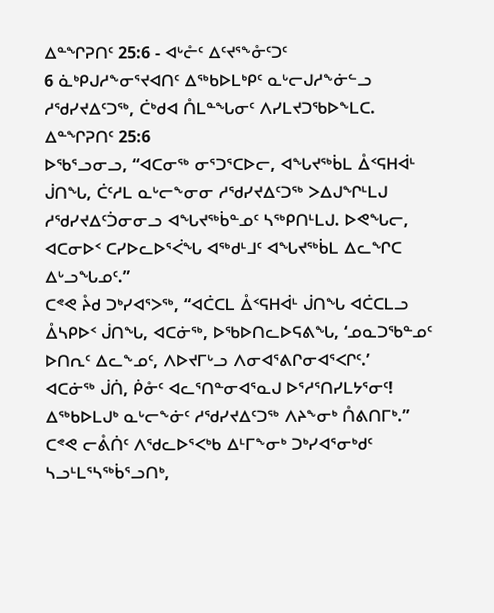ᐃᓐᖏᕈᑎᑦ 25:6 - ᐊᒡᓔᑦ ᐃᑦᔪᕐᖕᓁᑦᑐᑦ
6 ᓈᒃᑭᒍᓱᖕᓂᕐᔪᐊᑎᑦ ᐃᖅᑲᐅᒪᒃᑭᑦ ᓇᒡᓕᒍᓱᖕᓃᓪᓗ ᓱᖁᓯᔪᐃᑦᑐᖅ, ᑖᒃᑯᐊ ᑍᒪᓐᖓᓂᑦ ᐱᓯᒪᔪᑐᖃᐅᖕᒪᑕ.
ᐃᓐᖏᕈᑎᑦ 25:6
ᐅᖃᕐᓗᓂᓗ, “ᐊᑕᓂᖅ ᓂᕐᑐᕐᑕᐅᓕ, ᐊᖓᔪᖅᑳᒪ ᐂᑉᕋᕼᐋᒻ ᒎᑎᖓ, ᑖᑦᓱᒪ ᓇᒡᓕᖕᓂᓂ ᓱᖁᓯᔪᐃᑦᑐᖅ ᐳᐃᒍᖏᒻᒪᒍ ᓱᖁᓯᔪᐃᑦᑑᓂᓂᓗ ᐊᖓᔪᖅᑳᓐᓄᑦ ᓴᖅᑭᑎᒻᒪᒍ. ᐅᕙᖓᓕ, ᐊᑕᓂᐅᑉ ᑕᓯᐅᓚᐅᕐᐹᖓ ᐊᖅᑯᒻᒧᑦ ᐊᖓᔪᖅᑳᒪ ᐃᓚᖏᑕ ᐃᒡᓗᖓᓄᑦ.”
ᑕᕝᕙ ᔧᑯ ᑐᒃᓯᐊᕐᐳᖅ, “ᐊᑖᑕᒪ ᐂᑉᕋᕼᐋᒻ ᒎᑎᖓ ᐊᑖᑕᒪᓗ ᐂᓴᑭᐅᑉ ᒎᑎᖓ, ᐊᑕᓃᖅ, ᐅᖃᐅᑎᓚᐅᕋᕕᖓ, ‘ᓄᓇᑐᖃᓐᓄᑦ ᐅᑎᕆᑦ ᐃᓚᖕᓄᑦ, ᐱᐅᔪᒥᒡᓗ ᐱᓂᐊᕐᕕᒋᓂᐊᕐᐸᒋᑦ.’
ᐊᑕᓃᖅ ᒎᑏ, ᑮᓁᑦ ᐊᓚᕐᑎᓐᓂᐊᕐᓇᒍ ᐅᕐᓱᕐᑎᓯᒪᔭᕐᓂᑦ! ᐃᖅᑲᐅᒪᒍᒃ ᓇᒡᓕᖕᓃᑦ ᓱᖁᓯᔪᐃᑦᑐᖅ ᐱᔨᖕᓂᒃ ᑍᕕᑎᒥᒃ.”
ᑕᕝᕙ ᓕᕔᑏᑦ ᐱᖁᓚᐅᕐᐸᒃᑲ ᐃᒻᒥᖕᓂᒃ ᑐᒃᓯᐊᕐᓂᒃᑯᑦ ᓴᓗᒻᒪᕐᓴᖅᑳᕐᓗᑎᒃ,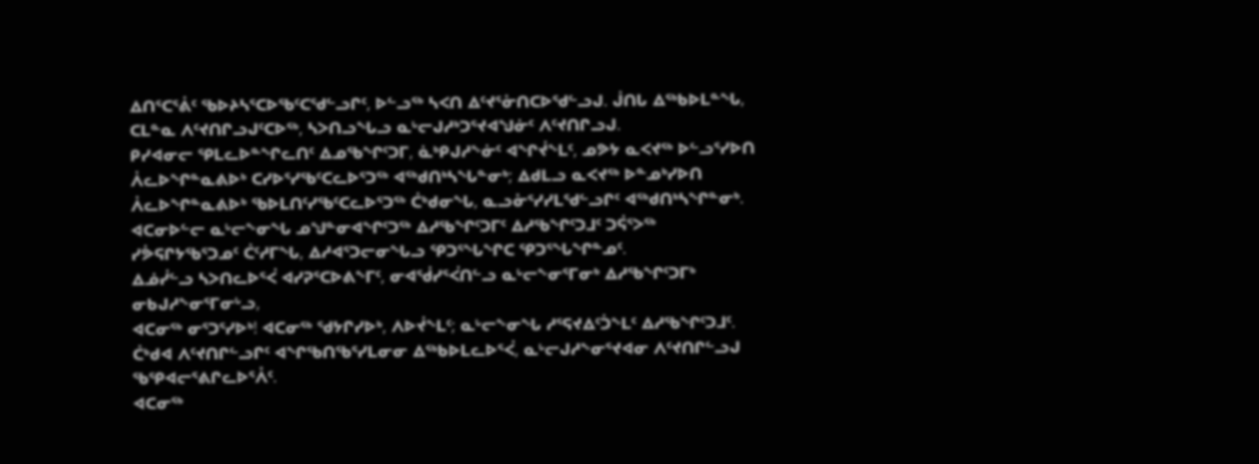ᐃᑎᕐᑕᕐᕖᑦ ᖃᐅᔨᓴᕐᑕᐅᖃᑦᑕᖁᓪᓗᒋᑦ, ᐅᓪᓗᖅ ᓴᐸᑎ ᐃᑦᔪᕐᓁᑎᑕᐅᖁᓪᓗᒍ. ᒎᑎᒐ ᐃᖅᑲᐅᒪᓐᖓ, ᑕᒪᓐᓇ ᐱᑦᔪᑎᒋᓗᒍᑦᑕᐅᖅ, ᓴᐳᑎᓗᖓᓗ ᓇᒡᓕᒍᓱᒃᑐᕐᔪᐊᖑᓃᑦ ᐱᑦᔪᑎᒋᓗᒍ.
ᑭᓯᐊᓂᓕ ᕿᒪᓚᐅᓐᖏᓚᑎᑦ ᐃᓄᖃᖏᑦᑐᒥ, ᓈᒃᑭᒍᓱᖕᓃᑦ ᐊᖏᔫᖕᒪᑦ, ᓄᕗᔭ ᓇᐸᔪᖅ ᐅᓪᓗᕐᓯᐅᑎ ᐲᓚᐅᖏᓐᓇᕕᐅᒃ ᑕᓯᐅᕐᓯᖃᑦᑕᓚᐅᕐᑐᖅ ᐊᖅᑯᑎᒃᓴᖓᓐᓂᒃ; ᐃᑯᒪᓗ ᓇᐸᔪᖅ ᐅᓐᓄᒃᓯᐅᑎ ᐲᓚᐅᖏᓐᓇᕕᐅᒃ ᖃᐅᒪᑎᑦᓯᖃᑦᑕᓚᐅᕐᑐᖅ ᑖᒃᑯᓂᖓ, ᓇᓗᓁᕐᓯᓯᒪᖁᓪᓗᒋᑦ ᐊᖅᑯᑎᒃᓴᖏᓐᓂᒃ.
ᐊᑕᓂᐅᓪᓕ ᓇᒡᓕᖕᓂᖓ ᓄᖑᓐᓂᐊᖏᑦᑐᖅ ᐃᓱᖃᖏᑦᑐᒥᑦ ᐃᓱᖃᖏᑦᑐᒧᑦ ᑐᕌᕐᐳᖅ ᓯᕘᕋᒋᔭᖃᕐᑐᓄᑦ ᑖᑦᓱᒥᖓ, ᐃᓱᐊᕐᑐᓕᓂᖓᓗ ᕿᑐᕐᖓᖏᑕ ᕿᑐᕐᖓᖏᓐᓄᑦ.
ᐃᓅᓰᓪᓗ ᓴᐳᑎᓚᐅᕐᐹ ᐊᓯᕈᕐᑕᐅᕕᖕᒥᑦ, ᓂᐊᖂᓯᕐᐹᑎᓪᓗ ᓇᒡᓕᖕᓂᕐᒥᓂᒃ ᐃᓱᖃᖏᑦᑐᒥᒃ ᓂᑲᒍᓱᖕᓂᕐᒥᓂᒡᓗ,
ᐊᑕᓂᖅ ᓂᕐᑐᕐᓯᐅᒃ! ᐊᑕᓂᖅ ᖁᔭᒋᓯᐅᒃ, ᐱᐅᔫᖕᒪᑦ; ᓇᒡᓕᖕᓂᖓ ᓱᕐᕋᔪᐃᑦᑑᖕᒪᑦ ᐃᓱᖃᖏᑦᑐᒧᑦ.
ᑖᒃᑯᐊ ᐱᑦᔪᑎᒋᓪᓗᒋᑦ ᐊᖏᖃᑎᖃᕐᓯᒪᓂᓂ ᐃᖅᑲᐅᒪᓚᐅᕐᐹ, ᓇᒡᓕᒍᓱᖕᓂᕐᔪᐊᓂ ᐱᑦᔪᑎᒋᓪᓗᒍ ᖃᕿᐊᓕᕐᕕᒋᓚᐅᕐᐰᑦ.
ᐊᑕᓂᖅ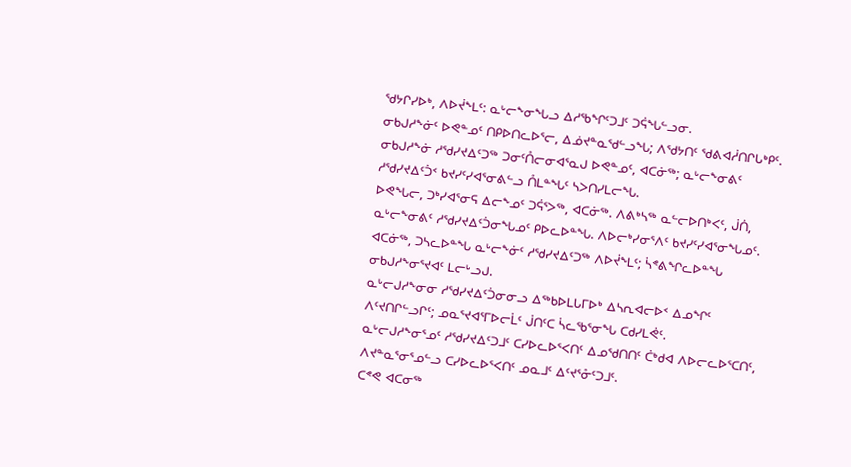ᖁᔭᒋᓯᐅᒃ, ᐱᐅᔫᖕᒪᑦ: ᓇᒡᓕᖕᓂᖓᓗ ᐃᓱᖃᖏᑦᑐᒧᑦ ᑐᕌᖓᓪᓗᓂ.
ᓂᑲᒍᓱᖕᓃᑦ ᐅᕙᓐᓄᑦ ᑎᑭᐅᑎᓚᐅᕐᓕ, ᐃᓅᔪᓐᓇᖁᓪᓗᖓ; ᐱᖁᔭᑎᑦ ᖁᕕᐊᓲᑎᒋᒐᒃᑭᑦ.
ᓂᑲᒍᓱᖕᓃ ᓱᖁᓯᔪᐃᑦᑐᖅ ᑐᓂᑦᑍᓕᓂᐊᕐᓇᒍ ᐅᕙᓐᓄᑦ, ᐊᑕᓃᖅ; ᓇᒡᓕᖕᓂᕕᑦ ᓱᖁᓯᔪᐃᑦᑑᑉ ᑲᔪᓯᑦᓯᐊᕐᓂᕕᓪᓗ ᑍᒪᓐᖓᑦ ᓴᐳᑎᓯᒪᓕᖓ.
ᐅᕙᖓᓕ, ᑐᒃᓯᐊᕐᓂᕋ ᐃᓕᖕᓄᑦ ᑐᕌᕐᐳᖅ, ᐊᑕᓃᖅ. ᐱᕕᒃᓴᖅ ᓇᓪᓕᐅᑎᒃᐸᑦ, ᒎᑏ, ᓇᒡᓕᖕᓂᕕᑦ ᓱᖁᓯᔪᐃᑦᑑᓂᖓᓄᑦ ᑭᐅᓚᐅᓐᖓ. ᐱᐅᓕᒃᓯᓂᕐᐱᑦ ᑲᔪᓯᑦᓯᐊᕐᓂᖓᓄᑦ.
ᐊᑕᓃᖅ, ᑐᓴᓚᐅᓐᖓ ᓇᒡᓕᖕᓃᑦ ᓱᖁᓯᔪᐃᑦᑐᖅ ᐱᐅᔫᖕᒪᑦ; ᓵᕝᕕᖏᓚᐅᓐᖓ ᓂᑲᒍᓱᖕᓂᕐᔪᐊᑦ ᒪᓕᒡᓗᒍ.
ᓇᒡᓕᒍᓱᖕᓂᓂ ᓱᖁᓯᔪᐃᑦᑑᓂᓂᓗ ᐃᖅᑲᐅᒪᒐᒥᐅᒃ ᐃᓴᕆᐊᓕᐅᑉ ᐃᓄᖏᑦ ᐱᑦᔪᑎᒋᓪᓗᒋᑦ; ᓄᓇᕐᔪᐊᕐᒥᐅᓕᒫᑦ ᒎᑎᑦᑕ ᓵᓚᖃᕐᓂᖓ ᑕᑯᓯᒪᕚᑦ.
ᓇᒡᓕᒍᓱᖕᓂᕐᓄᑦ ᓱᖁᓯᔪᐃᑦᑐᒧᑦ ᑕᓯᐅᓚᐅᕐᐸᑎᑦ ᐃᓄᖁᑎᑎᑦ ᑖᒃᑯᐊ ᐱᐅᓕᓚᐅᕐᑕᑎᑦ, ᐱᔪᓐᓇᕐᓂᕐᓄᓪᓗ ᑕᓯᐅᓚᐅᕐᐸᑎᑦ ᓄᓇᒧᑦ ᐃᑦᔪᕐᓁᑦᑐᒧᑦ.
ᑕᕝᕙ ᐊᑕᓂᖅ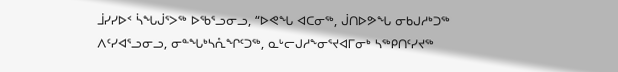ᒨᓯᓯᐅᑉ ᓵᖓᒎᕐᐳᖅ ᐅᖃᕐᓗᓂᓗ, “ᐅᕙᖓ ᐊᑕᓂᖅ, ᒎᑎᐅᕗᖓ ᓂᑲᒍᓱᒃᑐᖅ ᐱᑦᓯᐊᕐᓗᓂᓗ, ᓂᓐᖓᒃᓴᕅᖏᑦᑐᖅ, ᓇᒡᓕᒍᓱᖕᓂᕐᔪᐊᒥᓂᒃ ᓴᖅᑭᑎᑦᓯᔪᖅ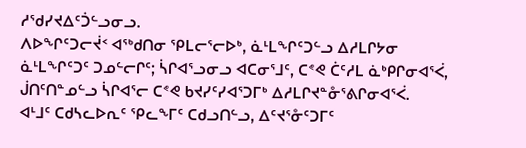ᓱᖁᓯᔪᐃᑦᑑᓪᓗᓂᓗ.
ᐱᐅᖏᑦᑐᓕᔫᑉ ᐊᖅᑯᑎᓂ ᕿᒪᓕᕐᓕᐅᒃ, ᓈᒻᒪᖏᑦᑐᓪᓗ ᐃᓱᒪᒋᔭᓂ ᓈᒻᒪᖏᑦᑐᑦ ᑐᓄᓪᓕᒋᑦ; ᓵᒋᐊᕐᓗᓂᓗ ᐊᑕᓂᕐᒧᑦ, ᑕᕝᕙ ᑖᑦᓱᒪ ᓈᒃᑭᒋᓂᐊᕐᐹ, ᒎᑎᑦᑎᓐᓄᓪᓗ ᓵᒋᐊᕐᓕ ᑕᕝᕙ ᑲᔪᓯᑦᓯᐊᕐᑐᒥᒃ ᐃᓱᒪᒋᔪᓐᓁᕐᕕᒋᓂᐊᕐᐹ.
ᐊᒻᒧᑦ ᑕᑯᓴᓚᐅᕆᑦ ᕿᓚᖕᒥᑦ ᑕᑯᓗᑎᓪᓗ, ᐃᑦᔪᕐᓁᑦᑐᒥᑦ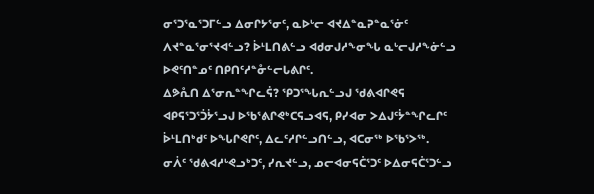ᓂᕐᑐᕐᓇᕐᑐᒥᓪᓗ ᐃᓂᒋᔭᕐᓂᑦ, ᓇᐅᒡᓕ ᐊᔪᐃᓐᓇᕈᓐᓇᕐᓃᑦ ᐱᔪᓐᓇᕐᓂᕐᔪᐊᓪᓗ? ᐆᒻᒪᑎᕕᓪᓗ ᐊᑯᓂᒍᓱᖕᓂᖓ ᓇᒡᓕᒍᓱᖕᓃᓪᓗ ᐅᕙᑦᑎᓐᓄᑦ ᑎᑭᑎᑦᓱᓐᓁᓪᓕᒐᕕᒋᑦ.
ᐃᕗᕅᑎ ᐃᕐᓂᕆᓐᖏᓚᕌ? ᕿᑐᕐᖓᕆᓪᓗᒍ ᖁᕕᐊᒋᕙᕋ ᐊᑭᕋᕐᑐᕐᑑᔮᕐᓗᒍ ᐅᖃᕐᕕᒋᕙᒃᑕᕋᓗᐊᕋ, ᑭᓯᐊᓂ ᐳᐃᒍᑦᔮᓐᖏᓚᒋᑦ ᐆᒻᒪᑎᒃᑯᑦ ᐅᖓᒋᕙᒋᑦ, ᐃᓚᑦᓱᒋᓪᓗᑎᓪᓗ, ᐊᑕᓂᖅ ᐅᖃᕐᐳᖅ.
ᓂᐲᑦ ᖁᕕᐊᓱᒡᕙᓗᒃᑐᑦ, ᓯᕆᔪᓪᓗ, ᓄᓕᐊᓂᕋᑖᕐᑐᑦ ᐅᐃᓂᕋᑖᕐᑐᓪᓗ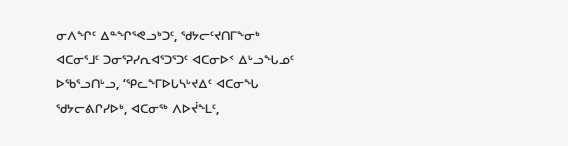ᓂᐱᖏᑦ ᐃᓐᖏᕐᕙᓗᒃᑐᑦ, ᖁᔭᓕᑦᔪᑎᒥᖕᓂᒃ ᐊᑕᓂᕐᒧᑦ ᑐᓂᕐᕈᓯᕆᐊᕐᑐᕐᑐᑦ ᐊᑕᓂᐅᑉ ᐃᒡᓗᖓᓄᑦ ᐅᖃᕐᓗᑎᒡᓗ, ‘ᕿᓚᖕᒥᐅᒐᓴᒡᔪᐃᑦ ᐊᑕᓂᖓ ᖁᔭᓕᕕᒋᓯᐅᒃ, ᐊᑕᓂᖅ ᐱᐅᔫᖕᒪᑦ,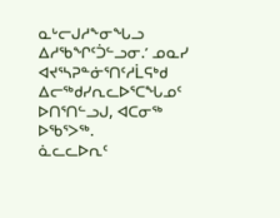ᓇᒡᓕᒍᓱᖕᓂᖓᓗ ᐃᓱᖃᖏᑦᑑᓪᓗᓂ.’ ᓄᓇᓯ ᐊᔪᕐᓴᕈᓐᓃᕐᑎᑦᓱᒫᕋᒃᑯ ᐃᓕᖅᑯᓯᕆᓚᐅᕐᑕᖓᓄᑦ ᐅᑎᕐᑎᓪᓗᒍ, ᐊᑕᓂᖅ ᐅᖃᕐᐳᖅ.
ᓈᓚᓚᐅᕆᑦ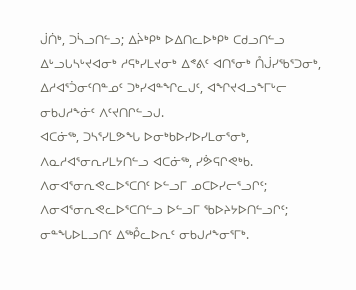ᒎᑏᒃ, ᑐᓵᓗᑎᓪᓗ; ᐃᔩᒃᑭᒃ ᐅᐃᑎᓚᐅᒃᑭᒃ ᑕᑯᓗᑎᓪᓗ ᐃᒡᓗᒐᓴᒡᔪᐊᓂᒃ ᓱᕋᒃᓯᒪᔪᓂᒃ ᐃᕝᕕᑦ ᐊᑎᕐᓂᒃ ᑍᒎᓯᖃᕐᑐᓂᒃ, ᐃᓱᐊᕐᑑᓂᑦᑎᓐᓄᑦ ᑐᒃᓯᐊᓐᖏᓚᒍᑦ, ᐊᖏᔪᐊᓗᖕᒥᒡᓕ ᓂᑲᒍᓱᖕᓃᑦ ᐱᑦᔪᑎᒋᓪᓗᒍ.
ᐊᑕᓃᖅ, ᑐᓴᕐᓯᒪᕗᖓ ᐅᓂᒃᑲᐅᓯᐅᓯᒪᓂᕐᓂᒃ, ᐱᓇᓱᐊᕐᓂᕆᓯᒪᔭᑎᓪᓗ ᐊᑕᓃᖅ, ᓯᕘᕋᒋᕙᒃᑲ. ᐱᓂᐊᕐᓂᕆᕙᓚᐅᕐᑕᑎᑦ ᐅᓪᓗᒥ ᓄᑕᐅᓯᓕᕐᓗᒋᑦ; ᐱᓂᐊᕐᓂᕆᕙᓚᐅᕐᑕᑎᓪᓗ ᐅᓪᓗᒥ ᖃᐅᔨᔭᐅᑎᓪᓗᒋᑦ; ᓂᓐᖓᐅᒪᓗᑎᑦ ᐃᖅᑬᓚᐅᕆᑦ ᓂᑲᒍᓱᖕᓂᕐᒥᒃ.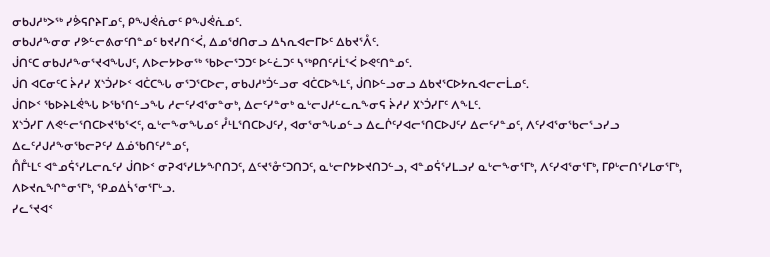ᓂᑲᒍᓱᒃᐳᖅ ᓯᕘᕋᒋᔨᒥᓄᑦ, ᑭᖑᕚᕇᓂᑦ ᑭᖑᕚᕇᓄᑦ.
ᓂᑲᒍᓱᖕᓂᓂ ᓯᕗᓪᓕᕕᓂᑦᑎᓐᓄᑦ ᑲᔪᓯᑎᑉᐹ, ᐃᓄᖁᑎᓂᓗ ᐃᓴᕆᐊᓕᒥᐅᑦ ᐃᑲᔪᕐᐰᑦ.
ᒎᑎᑦᑕ ᓂᑲᒍᓱᖕᓂᕐᔪᐊᖓᒍᑦ, ᐱᐅᓕᔭᐅᓂᖅ ᖃᐅᓕᕐᑐᑐᑦ ᐅᓪᓛᑐᑦ ᓴᖅᑭᑎᑦᓱᒫᕐᐹ ᐅᕙᑦᑎᓐᓄᑦ.
ᒎᑎ ᐊᑕᓂᑦᑕ ᔩᓱᓯ ᙭ᔅᑑᓯᐅᑉ ᐊᑖᑕᖓ ᓂᕐᑐᕐᑕᐅᓕ, ᓂᑲᒍᓱᒃᑑᓪᓗᓂ ᐊᑖᑕᐅᖕᒪᑦ, ᒎᑎᐅᓪᓗᓂᓗ ᐃᑲᔪᕐᑕᐅᔭᕆᐊᓕᓕᒫᓄᑦ.
ᒎᑎᐅᑉ ᖃᐅᔨᒪᕚᖓ ᐅᖃᕐᑎᓪᓗᖓ ᓱᓕᑦᓯᐊᕐᓂᓐᓂᒃ, ᐃᓕᑦᓯᓐᓂᒃ ᓇᒡᓕᒍᓱᓪᓚᕆᖕᓂᕋ ᔩᓱᓯ ᙭ᔅᑑᓯᒥᑦ ᐱᖕᒪᑦ.
᙭ᔅᑑᓯᒥ ᐱᕙᓪᓕᕐᑎᑕᐅᔪᖃᕐᐸᑦ, ᓇᒡᓕᖕᓂᖓᓄᑦ ᓮᒻᒪᕐᑎᑕᐅᒍᑦᓯ, ᐊᓂᕐᓂᖓᓄᓪᓗ ᐃᓚᒌᑦᓯᐊᓕᕐᑎᑕᐅᒍᑦᓯ ᐃᓕᑦᓯᓐᓄᑦ, ᐱᑦᓯᐊᕐᓂᖃᓕᕐᓗᓯᓗ ᐃᓚᑦᓱᒍᓱᖕᓂᖃᓕᕈᑦᓯ ᐃᓅᖃᑎᑦᓯᓐᓄᑦ,
ᑍᒤᒻᒪᑦ ᐊᓐᓄᕌᕐᓯᒪᓕᕆᑦᓯ ᒎᑎᐅᑉ ᓂᕈᐊᕐᓯᒪᔭᖏᑎᑐᑦ, ᐃᑦᔪᕐᓁᑦᑐᑎᑐᑦ, ᓇᒡᓕᒋᔭᐅᔪᑎᑐᓪᓗ, ᐊᓐᓄᕌᕐᓯᒪᓗᓯ ᓇᒡᓕᖕᓂᕐᒥᒃ, ᐱᑦᓯᐊᕐᓂᕐᒥᒃ, ᒥᑭᒡᓕᑎᕐᓯᒪᓂᕐᒥᒃ, ᐱᐅᔪᕆᖏᓐᓂᕐᒥᒃ, ᕿᓄᐃᓵᕐᓂᕐᒥᒡᓗ.
ᓯᓚᕐᔪᐊᑉ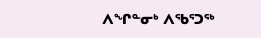ᐱᖏᓐᓂᒃ ᐱᖃᕐᑐᖅ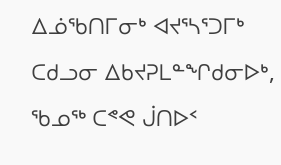ᐃᓅᖃᑎᒥᓂᒃ ᐊᔪᕐᓴᕐᑐᒥᒃ ᑕᑯᓗᓂ ᐃᑲᔪᕈᒪᓐᖏᑯᓂᐅᒃ, ᖃᓄᖅ ᑕᕝᕙ ᒎᑎᐅᑉ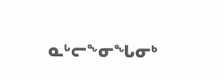ᓇᒡᓕᖕᓂᖓᓂᒃ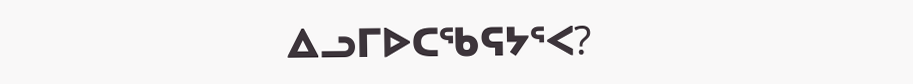ᐃᓗᒥᐅᑕᖃᕋᔭᕐᐸ?